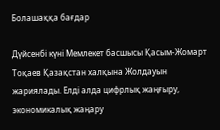Болашаққа бағдар

Дүйсенбі күні Мемлекет басшысы Қасым-Жомарт Тоқаев Қазақстан халқына Жолдауын жариялады. Елді алда цифрлық жаңғыру, экономикалық жаңару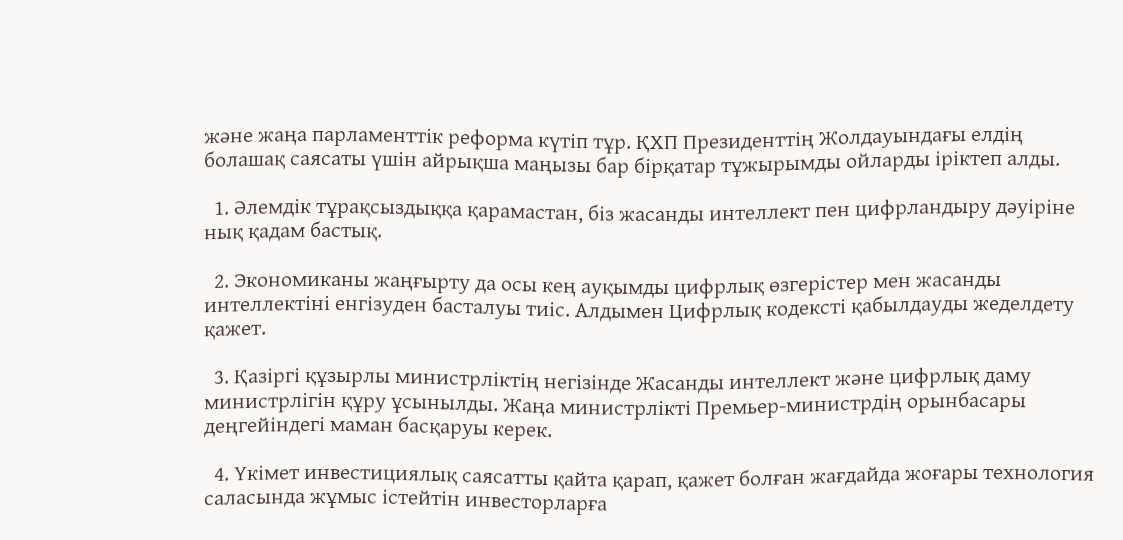және жаңа парламенттік реформа күтіп тұр. ҚХП Президенттің Жолдауындағы елдің болашақ саясаты үшін айрықша маңызы бар бірқатар тұжырымды ойларды іріктеп алды.

  1. Әлемдік тұрақсыздыққа қарамастан, біз жасанды интеллект пен цифрландыру дәуіріне нық қадам бастық.

  2. Экономиканы жаңғырту да осы кең ауқымды цифрлық өзгерістер мен жасанды интеллектіні енгізуден басталуы тиіс. Алдымен Цифрлық кодексті қабылдауды жеделдету қажет.

  3. Қазіргі құзырлы министрліктің негізінде Жасанды интеллект және цифрлық даму министрлігін құру ұсынылды. Жаңа министрлікті Премьер-министрдің орынбасары деңгейіндегі маман басқаруы керек.

  4. Үкімет инвестициялық саясатты қайта қарап, қажет болған жағдайда жоғары технология саласында жұмыс істейтін инвесторларға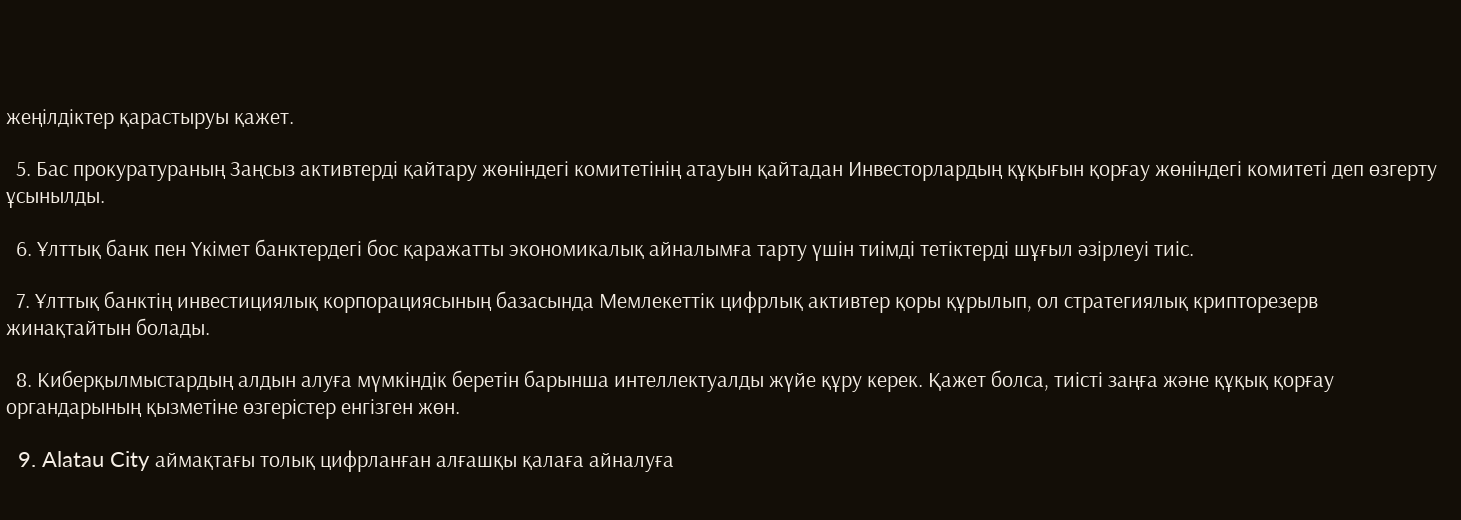жеңілдіктер қарастыруы қажет.

  5. Бас прокуратураның Заңсыз активтерді қайтару жөніндегі комитетінің атауын қайтадан Инвесторлардың құқығын қорғау жөніндегі комитеті деп өзгерту ұсынылды.

  6. Ұлттық банк пен Үкімет банктердегі бос қаражатты экономикалық айналымға тарту үшін тиімді тетіктерді шұғыл әзірлеуі тиіс.

  7. Ұлттық банктің инвестициялық корпорациясының базасында Мемлекеттік цифрлық активтер қоры құрылып, ол стратегиялық крипторезерв жинақтайтын болады.

  8. Киберқылмыстардың алдын алуға мүмкіндік беретін барынша интеллектуалды жүйе құру керек. Қажет болса, тиісті заңға және құқық қорғау органдарының қызметіне өзгерістер енгізген жөн.

  9. Alatau City аймақтағы толық цифрланған алғашқы қалаға айналуға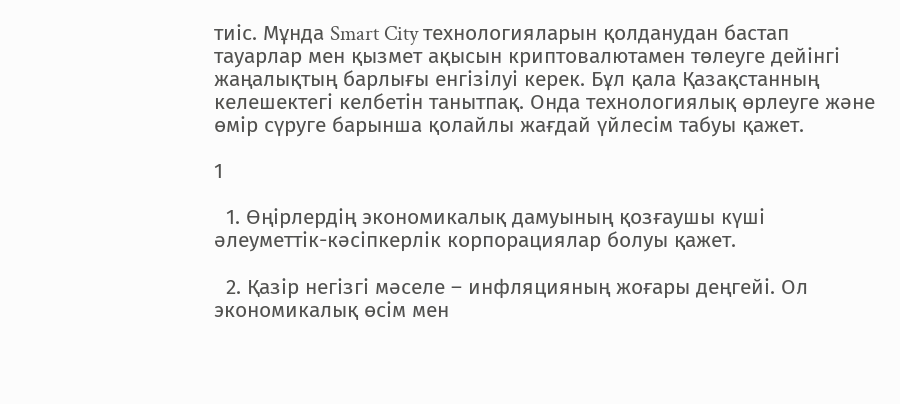тиіс. Мұнда Smart City технологияларын қолданудан бастап тауарлар мен қызмет ақысын криптовалютамен төлеуге дейінгі жаңалықтың барлығы енгізілуі керек. Бұл қала Қазақстанның келешектегі келбетін танытпақ. Онда технологиялық өрлеуге және өмір сүруге барынша қолайлы жағдай үйлесім табуы қажет.

1

  1. Өңірлердің экономикалық дамуының қозғаушы күші әлеуметтік-кәсіпкерлік корпорациялар болуы қажет.

  2. Қазір негізгі мәселе – инфляцияның жоғары деңгейі. Ол экономикалық өсім мен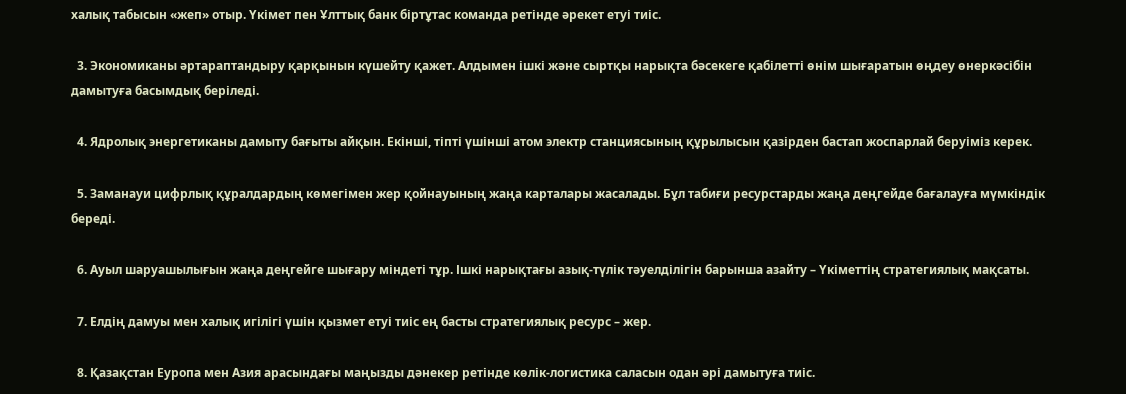халық табысын «жеп» отыр. Үкімет пен Ұлттық банк біртұтас команда ретінде әрекет етуі тиіс.

  3. Экономиканы әртараптандыру қарқынын күшейту қажет. Алдымен ішкі және сыртқы нарықта бәсекеге қабілетті өнім шығаратын өңдеу өнеркәсібін дамытуға басымдық беріледі.

  4. Ядролық энергетиканы дамыту бағыты айқын. Екінші, тіпті үшінші атом электр станциясының құрылысын қазірден бастап жоспарлай беруіміз керек.

  5. Заманауи цифрлық құралдардың көмегімен жер қойнауының жаңа карталары жасалады. Бұл табиғи ресурстарды жаңа деңгейде бағалауға мүмкіндік береді.

  6. Ауыл шаруашылығын жаңа деңгейге шығару міндеті тұр. Ішкі нарықтағы азық-түлік тәуелділігін барынша азайту – Үкіметтің стратегиялық мақсаты.

  7. Елдің дамуы мен халық игілігі үшін қызмет етуі тиіс ең басты стратегиялық ресурс – жер.

  8. Қазақстан Еуропа мен Азия арасындағы маңызды дәнекер ретінде көлік-логистика саласын одан әрі дамытуға тиіс.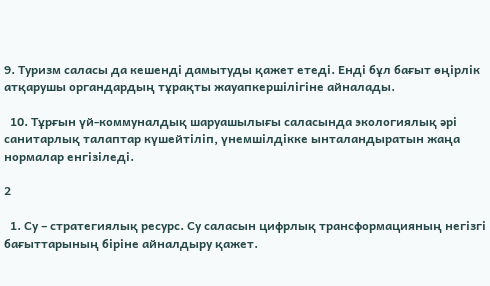9. Туризм саласы да кешенді дамытуды қажет етеді. Енді бұл бағыт өңірлік атқарушы органдардың тұрақты жауапкершілігіне айналады.

  10. Тұрғын үй-коммуналдық шаруашылығы саласында экологиялық әрі санитарлық талаптар күшейтіліп, үнемшілдікке ынталандыратын жаңа нормалар енгізіледі.

2

  1. Су – стратегиялық ресурс. Су саласын цифрлық трансформацияның негізгі бағыттарының біріне айналдыру қажет.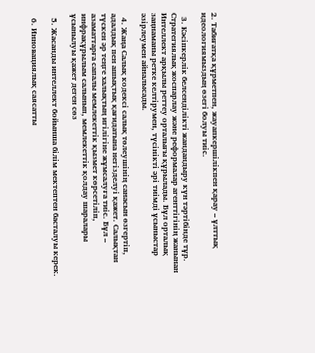2. Табиғатқа құрметпен, жауапкершілікпен қарау – ұлттық идеологиямыздың өзегі болуы тиіс.

  3. Кәсіпкерлік белсенділікті жандандыру күн тәртібінде тұр. Стратегиялық жоспарлау және реформалар агенттігінің жанынан Интеллект арқылы реттеу орталығы құрылады. Бұл орталық заңнаманы ретке келтірумен, түсінікті әрі тиімді ұсыныстар әзірлеумен айналысады.

  4. Жаңа Салық кодексі салық төлеушінің санасын өзгертіп, адалдық пен ашықтық қағидатына негізделуі қажет. Салықтан түскен әр теңге халықтың игілігіне жұмсалуға тиіс. Бұл – азаматтарға сапалы мемлекеттік қызмет көрсетіліп, инфрақұрылым салынып, мемлекеттік қолдау шаралары ұсынылуы қажет деген сөз

  5. Жасанды интеллект бойынша білім мектептен басталуы керек.

  6. Инновациялық саясатты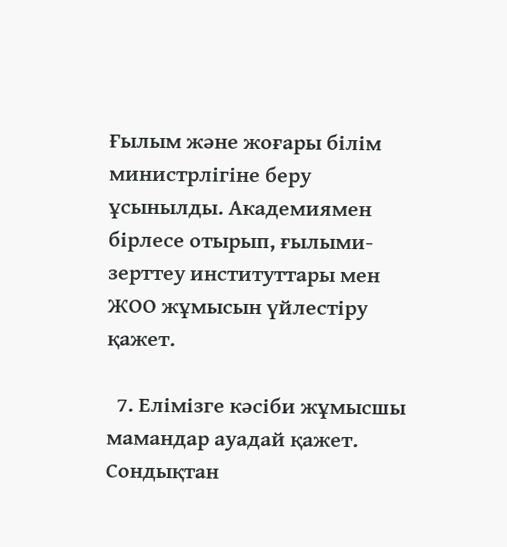Ғылым және жоғары білім министрлігіне беру ұсынылды. Академиямен бірлесе отырып, ғылыми-зерттеу институттары мен ЖОО жұмысын үйлестіру қажет.

  7. Елімізге кәсіби жұмысшы мамандар ауадай қажет. Сондықтан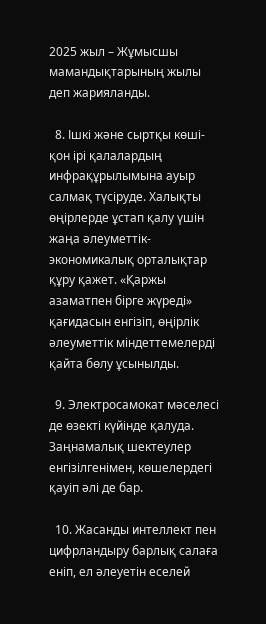2025 жыл – Жұмысшы мамандықтарының жылы деп жарияланды.

  8. Ішкі және сыртқы көші-қон ірі қалалардың инфрақұрылымына ауыр салмақ түсіруде. Халықты өңірлерде ұстап қалу үшін жаңа әлеуметтік-экономикалық орталықтар құру қажет. «Қаржы азаматпен бірге жүреді» қағидасын енгізіп, өңірлік әлеуметтік міндеттемелерді қайта бөлу ұсынылды.

  9. Электросамокат мәселесі де өзекті күйінде қалуда. Заңнамалық шектеулер енгізілгенімен, көшелердегі қауіп әлі де бар.

  10. Жасанды интеллект пен цифрландыру барлық салаға еніп, ел әлеуетін еселей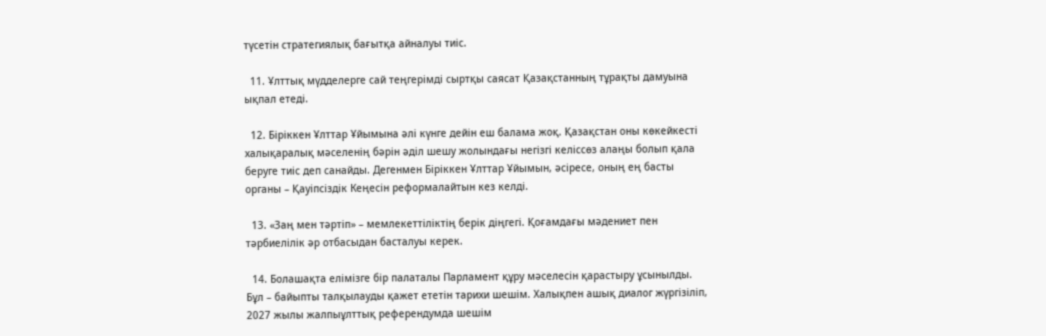түсетін стратегиялық бағытқа айналуы тиіс.

  11. Ұлттық мүдделерге сай теңгерімді сыртқы саясат Қазақстанның тұрақты дамуына ықпал етеді.

  12. Біріккен Ұлттар Ұйымына әлі күнге дейін еш балама жоқ. Қазақстан оны көкейкесті халықаралық мәселенің бәрін әділ шешу жолындағы негізгі келіссөз алаңы болып қала беруге тиіс деп санайды. Дегенмен Біріккен Ұлттар Ұйымын, әсіресе, оның ең басты органы – Қауіпсіздік Кеңесін реформалайтын кез келді.

  13. «Заң мен тәртіп» – мемлекеттіліктің берік діңгегі. Қоғамдағы мәдениет пен тәрбиелілік әр отбасыдан басталуы керек.

  14. Болашақта елімізге бір палаталы Парламент құру мәселесін қарастыру ұсынылды. Бұл – байыпты талқылауды қажет ететін тарихи шешім. Халықпен ашық диалог жүргізіліп, 2027 жылы жалпыұлттық референдумда шешім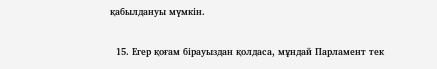қабылдануы мүмкін.

  15. Егер қоғам бірауыздан қолдаса, мұндай Парламент тек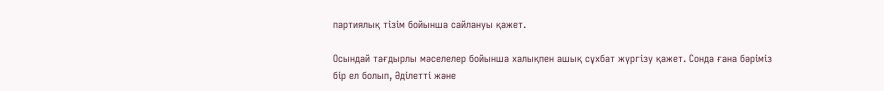партиялық тізім бойынша сайлануы қажет.

Осындай тағдырлы мәселелер бойынша халықпен ашық сұхбат жүргізу қажет. Сонда ғана бәріміз бір ел болып, Әділетті және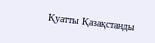Қуатты Қазақстанды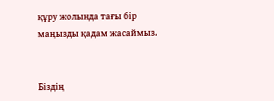құру жолында тағы бір маңызды қадам жасаймыз.


Біздің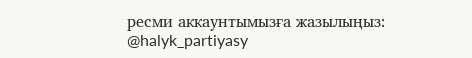ресми аккаунтымызға жазылыңыз:
@halyk_partiyasy